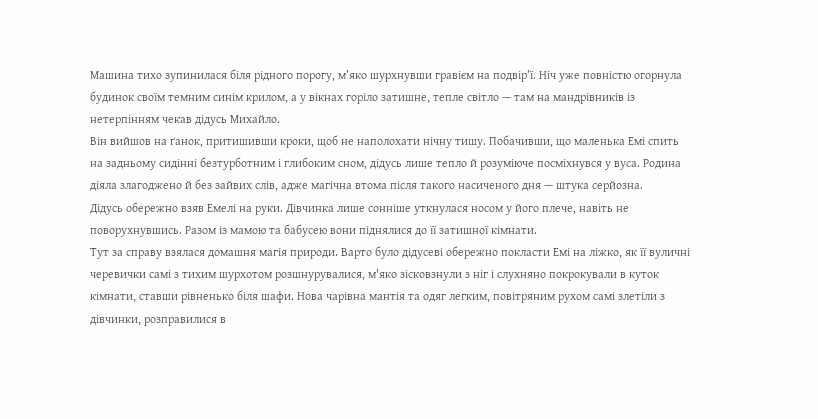Машина тихо зупинилася біля рідного порогу, м’яко шурхнувши гравієм на подвір’ї. Ніч уже повністю огорнула будинок своїм темним синім крилом, а у вікнах горіло затишне, тепле світло — там на мандрівників із нетерпінням чекав дідусь Михайло.
Він вийшов на ґанок, притишивши кроки, щоб не наполохати нічну тишу. Побачивши, що маленька Емі спить на задньому сидінні безтурботним і глибоким сном, дідусь лише тепло й розуміюче посміхнувся у вуса. Родина діяла злагоджено й без зайвих слів, адже магічна втома після такого насиченого дня — штука серйозна.
Дідусь обережно взяв Емелі на руки. Дівчинка лише сонніше уткнулася носом у його плече, навіть не поворухнувшись. Разом із мамою та бабусею вони піднялися до її затишної кімнати.
Тут за справу взялася домашня магія природи. Варто було дідусеві обережно покласти Емі на ліжко, як її вуличні черевички самі з тихим шурхотом розшнурувалися, м'яко зісковзнули з ніг і слухняно покрокували в куток кімнати, ставши рівненько біля шафи. Нова чарівна мантія та одяг легким, повітряним рухом самі злетіли з дівчинки, розправилися в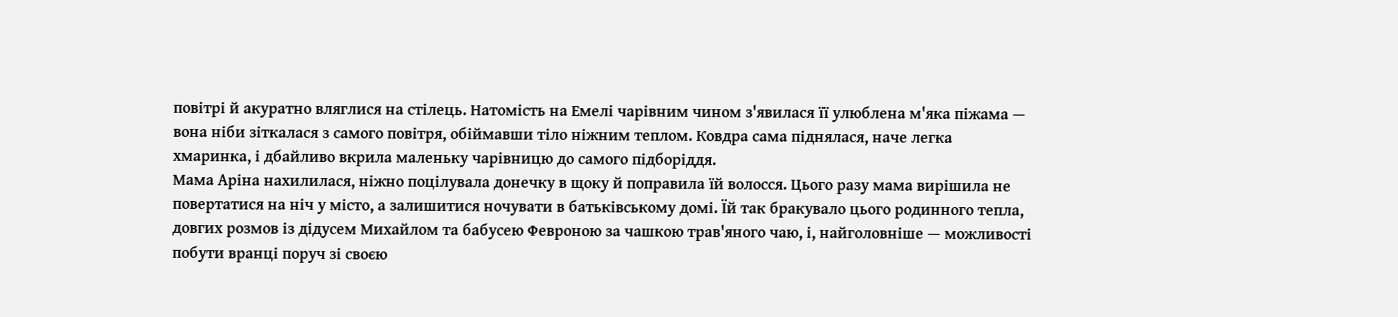повітрі й акуратно вляглися на стілець. Натомість на Емелі чарівним чином з'явилася її улюблена м'яка піжама — вона ніби зіткалася з самого повітря, обіймавши тіло ніжним теплом. Ковдра сама піднялася, наче легка хмаринка, і дбайливо вкрила маленьку чарівницю до самого підборіддя.
Мама Аріна нахилилася, ніжно поцілувала донечку в щоку й поправила їй волосся. Цього разу мама вирішила не повертатися на ніч у місто, а залишитися ночувати в батьківському домі. Їй так бракувало цього родинного тепла, довгих розмов із дідусем Михайлом та бабусею Февроною за чашкою трав'яного чаю, і, найголовніше — можливості побути вранці поруч зі своєю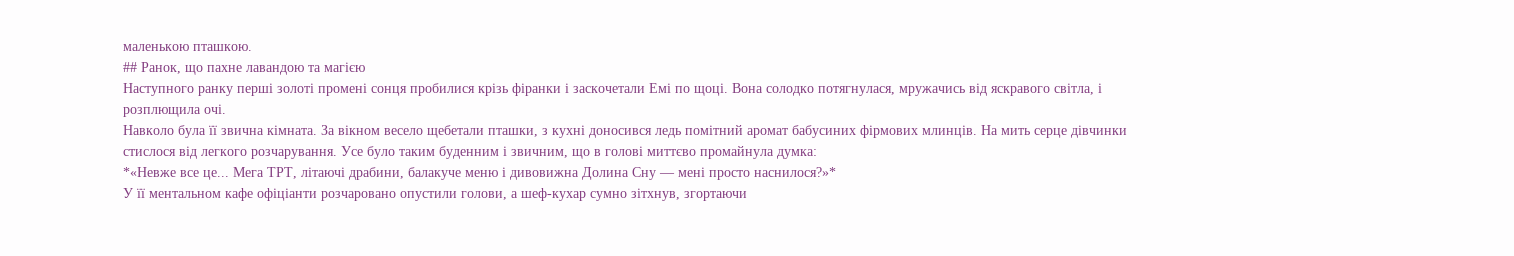маленькою пташкою.
## Ранок, що пахне лавандою та магією
Наступного ранку перші золоті промені сонця пробилися крізь фіранки і заскочетали Емі по щоці. Вона солодко потягнулася, мружачись від яскравого світла, і розплющила очі.
Навколо була її звична кімната. За вікном весело щебетали пташки, з кухні доносився ледь помітний аромат бабусиних фірмових млинців. На мить серце дівчинки стислося від легкого розчарування. Усе було таким буденним і звичним, що в голові миттєво промайнула думка:
*«Невже все це... Мега ТРТ, літаючі драбини, балакуче меню і дивовижна Долина Сну — мені просто наснилося?»*
У її ментальном кафе офіціанти розчаровано опустили голови, а шеф-кухар сумно зітхнув, згортаючи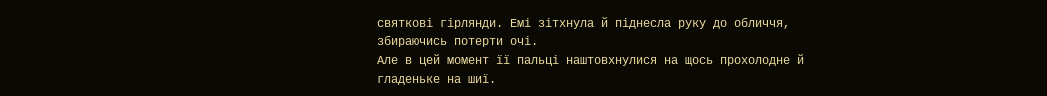святкові гірлянди. Емі зітхнула й піднесла руку до обличчя, збираючись потерти очі.
Але в цей момент її пальці наштовхнулися на щось прохолодне й гладеньке на шиї.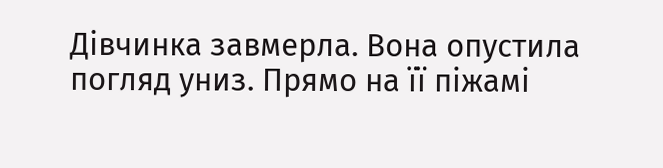Дівчинка завмерла. Вона опустила погляд униз. Прямо на її піжамі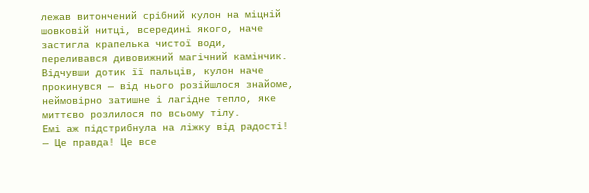лежав витончений срібний кулон на міцній шовковій нитці, всередині якого, наче застигла крапелька чистої води, переливався дивовижний магічний камінчик. Відчувши дотик її пальців, кулон наче прокинувся — від нього розійшлося знайоме, неймовірно затишне і лагідне тепло, яке миттєво розлилося по всьому тілу.
Емі аж підстрибнула на ліжку від радості!
— Це правда! Це все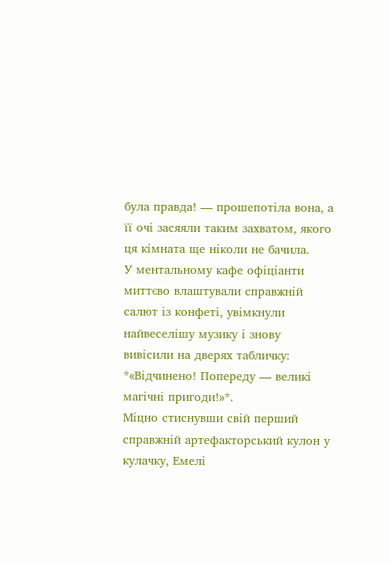була правда! — прошепотіла вона, а її очі засяяли таким захватом, якого ця кімната ще ніколи не бачила.
У ментальному кафе офіціанти миттєво влаштували справжній салют із конфеті, увімкнули найвеселішу музику і знову вивісили на дверях табличку: *«Відчинено! Попереду — великі магічні пригоди!»*.
Міцно стиснувши свій перший справжній артефакторський кулон у кулачку, Емелі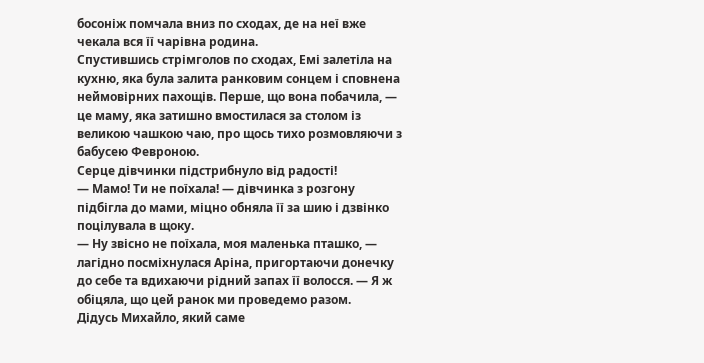босоніж помчала вниз по сходах, де на неї вже чекала вся її чарівна родина.
Спустившись стрімголов по сходах, Емі залетіла на кухню, яка була залита ранковим сонцем і сповнена неймовірних пахощів. Перше, що вона побачила, — це маму, яка затишно вмостилася за столом із великою чашкою чаю, про щось тихо розмовляючи з бабусею Февроною.
Серце дівчинки підстрибнуло від радості!
— Мамо! Ти не поїхала! — дівчинка з розгону підбігла до мами, міцно обняла її за шию і дзвінко поцілувала в щоку.
— Ну звісно не поїхала, моя маленька пташко, — лагідно посміхнулася Аріна, пригортаючи донечку до себе та вдихаючи рідний запах її волосся. — Я ж обіцяла, що цей ранок ми проведемо разом.
Дідусь Михайло, який саме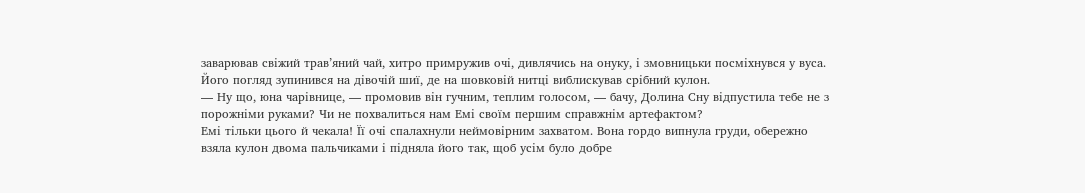заварював свіжий трав’яний чай, хитро примружив очі, дивлячись на онуку, і змовницьки посміхнувся у вуса. Його погляд зупинився на дівочій шиї, де на шовковій нитці виблискував срібний кулон.
— Ну що, юна чарівнице, — промовив він гучним, теплим голосом, — бачу, Долина Сну відпустила тебе не з порожніми руками? Чи не похвалиться нам Емі своїм першим справжнім артефактом?
Емі тільки цього й чекала! Її очі спалахнули неймовірним захватом. Вона гордо випнула груди, обережно взяла кулон двома пальчиками і підняла його так, щоб усім було добре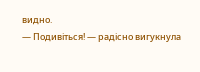видно.
— Подивіться! — радісно вигукнула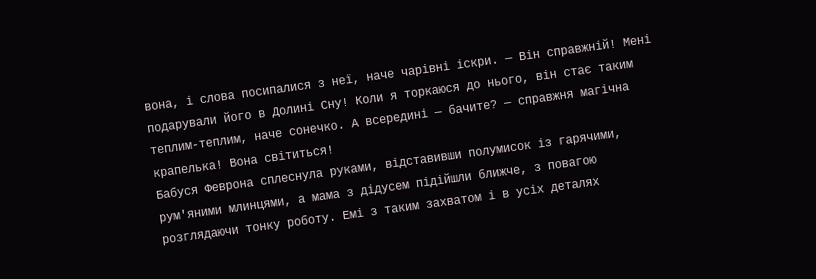вона, і слова посипалися з неї, наче чарівні іскри. — Він справжній! Мені подарували його в Долині Сну! Коли я торкаюся до нього, він стає таким теплим-теплим, наче сонечко. А всередині — бачите? — справжня магічна крапелька! Вона світиться!
Бабуся Феврона сплеснула руками, відставивши полумисок із гарячими, рум'яними млинцями, а мама з дідусем підійшли ближче, з повагою розглядаючи тонку роботу. Емі з таким захватом і в усіх деталях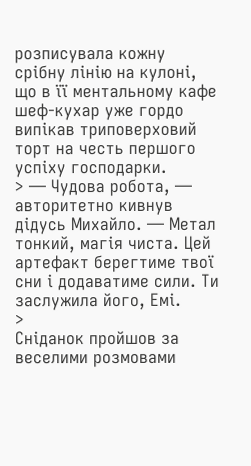розписувала кожну срібну лінію на кулоні, що в її ментальному кафе шеф-кухар уже гордо випікав триповерховий торт на честь першого успіху господарки.
> — Чудова робота, — авторитетно кивнув дідусь Михайло. — Метал тонкий, магія чиста. Цей артефакт берегтиме твої сни і додаватиме сили. Ти заслужила його, Емі.
>
Сніданок пройшов за веселими розмовами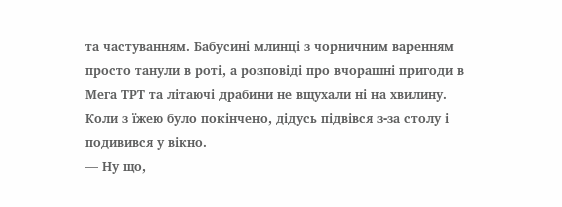та частуванням. Бабусині млинці з чорничним варенням просто танули в роті, а розповіді про вчорашні пригоди в Мега ТРТ та літаючі драбини не вщухали ні на хвилину.
Коли з їжею було покінчено, дідусь підвівся з-за столу і подивився у вікно.
— Ну що,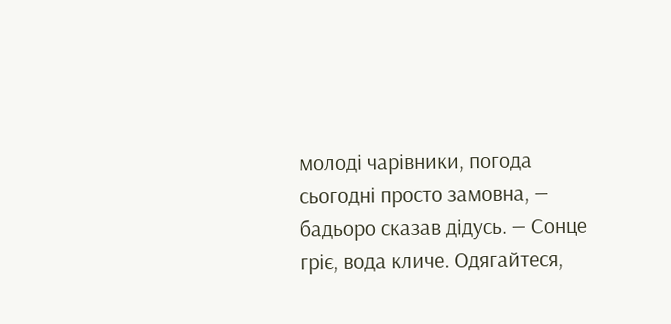молоді чарівники, погода сьогодні просто замовна, — бадьоро сказав дідусь. — Сонце гріє, вода кличе. Одягайтеся,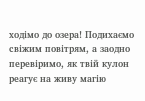ходімо до озера! Подихаємо свіжим повітрям, а заодно перевіримо, як твій кулон реагує на живу магію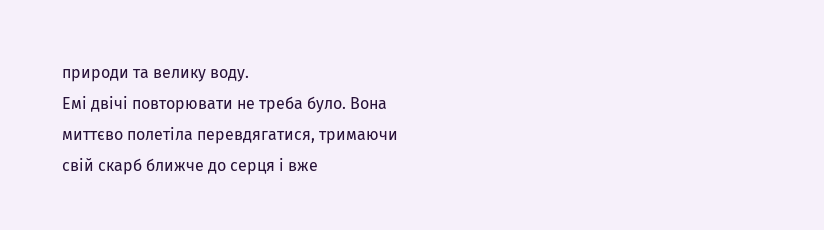природи та велику воду.
Емі двічі повторювати не треба було. Вона миттєво полетіла перевдягатися, тримаючи свій скарб ближче до серця і вже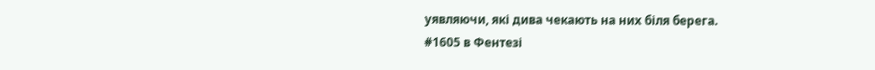уявляючи, які дива чекають на них біля берега.
#1605 в Фентезі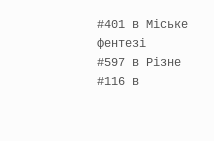#401 в Міське фентезі
#597 в Різне
#116 в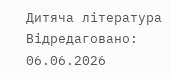Дитяча література
Відредаговано: 06.06.2026